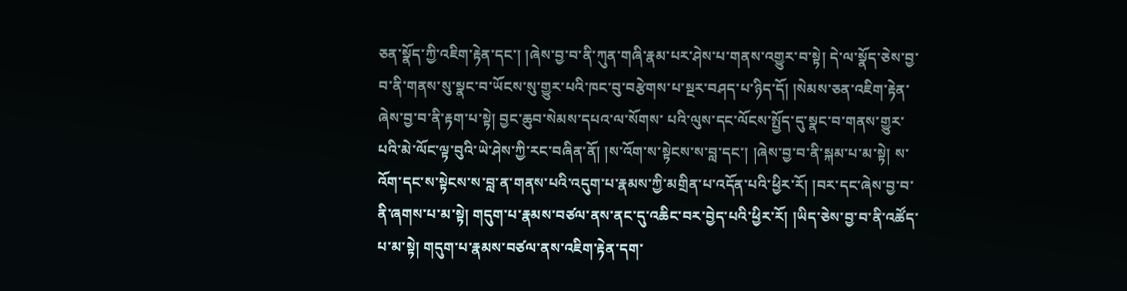ཅན་སྣོད་ཀྱི་འཇིག་རྟེན་དང་། །ཞེས་བྱ་བ་ནི་ཀུན་གཞི་རྣམ་པར་ཤེས་པ་གནས་འགྱུར་བ་སྟེ། དེ་ལ་སྣོད་ཅེས་བྱ་བ་ནི་གནས་སུ་སྣང་བ་ཡོངས་སུ་གྱུར་པའི་ཁང་བུ་བརྩེགས་པ་སྔར་བཤད་པ་ཉིད་དོ། །སེམས་ཅན་འཇིག་རྟེན་ཞེས་བྱ་བ་ནི་རྟག་པ་སྟེ། བྱང་ཆུབ་སེམས་དཔའ་ལ་སོགས་ པའི་ལུས་དང་ལོངས་སྤྱོད་དུ་སྣང་བ་གནས་གྱུར་པའི་མེ་ལོང་ལྟ་བུའི་ཡེ་ཤེས་ཀྱི་རང་བཞིན་ནོ། །ས་འོག་ས་སྟེངས་ས་བླ་དང་། །ཞེས་བྱ་བ་ནི་སྐམ་པ་མ་སྟེ། ས་འོག་དང་ས་སྟེངས་ས་བླ་ན་གནས་པའི་འདུག་པ་རྣམས་ཀྱི་མགྲིན་པ་འདོན་པའི་ཕྱིར་རོ། །བར་དང་ཞེས་བྱ་བ་ནི་ཞགས་པ་མ་སྟེ། གདུག་པ་རྣམས་བཙལ་ནས་ནང་དུ་འཆིང་བར་བྱེད་པའི་ཕྱིར་རོ། །ཡིད་ཅེས་བྱ་བ་ནི་འཚོད་པ་མ་སྟེ། གདུག་པ་རྣམས་བཙལ་ནས་འཇིག་རྟེན་དག་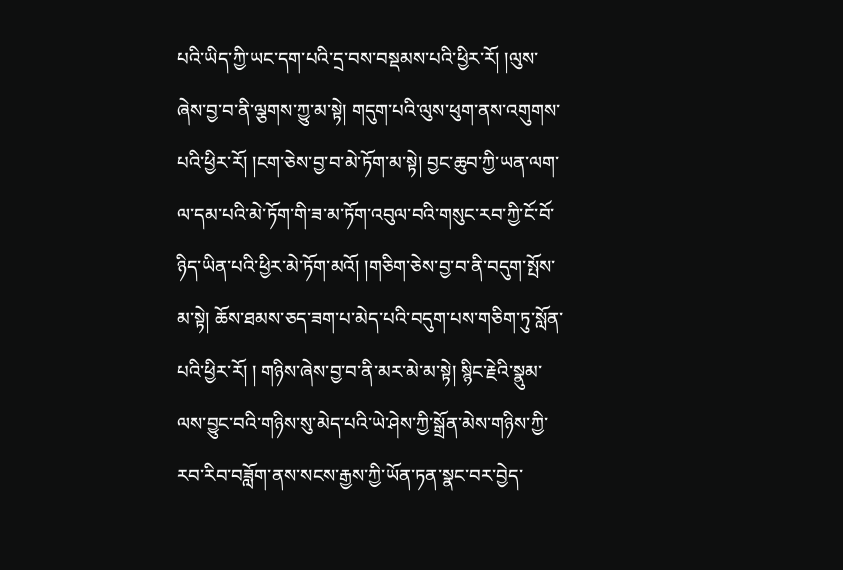པའི་ཡིད་ཀྱི་ཡང་དག་པའི་དྲ་བས་བསྡམས་པའི་ཕྱིར་རོ། །ལུས་ཞེས་བྱ་བ་ནི་ལྕགས་ཀྱུ་མ་སྟེ། གདུག་པའི་ལུས་ཕུག་ནས་འགུགས་ པའི་ཕྱིར་རོ། །ངག་ཅེས་བྱ་བ་མེ་ཏོག་མ་སྟེ། བྱང་ཆུབ་ཀྱི་ཡན་ལག་ལ་དམ་པའི་མེ་ཏོག་གི་ཟ་མ་ཏོག་འབུལ་བའི་གསུང་རབ་ཀྱི་ངོ་བོ་ཉིད་ཡིན་པའི་ཕྱིར་མེ་ཏོག་མའོ། །གཅིག་ཅེས་བྱ་བ་ནི་བདུག་སྤོས་མ་སྟེ། ཆོས་ཐམས་ཅད་ཟག་པ་མེད་པའི་བདུག་པས་གཅིག་ཏུ་སློན་པའི་ཕྱིར་རོ། ། གཉིས་ཞེས་བྱ་བ་ནི་མར་མེ་མ་སྟེ། སྙིང་རྗེའི་སྣུམ་ལས་བྱུང་བའི་གཉིས་སུ་མེད་པའི་ཡེ་ཤེས་ཀྱི་སྒྲོན་མེས་གཉིས་ཀྱི་རབ་རིབ་བཟློག་ནས་སངས་རྒྱས་ཀྱི་ཡོན་ཏན་སྣང་བར་བྱེད་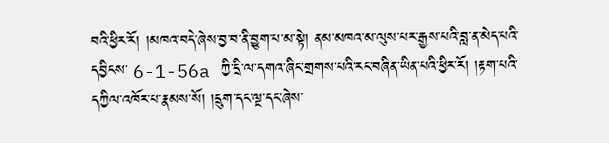བའི་ཕྱིར་རོ། །མཁའ་བདེ་ཞེས་བྱ་བ་ནི་བྱུག་པ་མ་སྟེ། ནམ་མཁའ་མ་ལུས་པར་རྒྱས་པའི་བླ་ན་མེད་པའི་དབྱིངས་ 6-1-56a ཀྱི་དྲི་ལ་དགའ་ཞིང་གྲགས་པའི་རང་བཞིན་ཡིན་པའི་ཕྱིར་རོ། །རྟག་པའི་དཀྱིལ་འཁོར་པ་རྣམས་སོ། །དྲུག་དང་ལྔ་དང་ཞེས་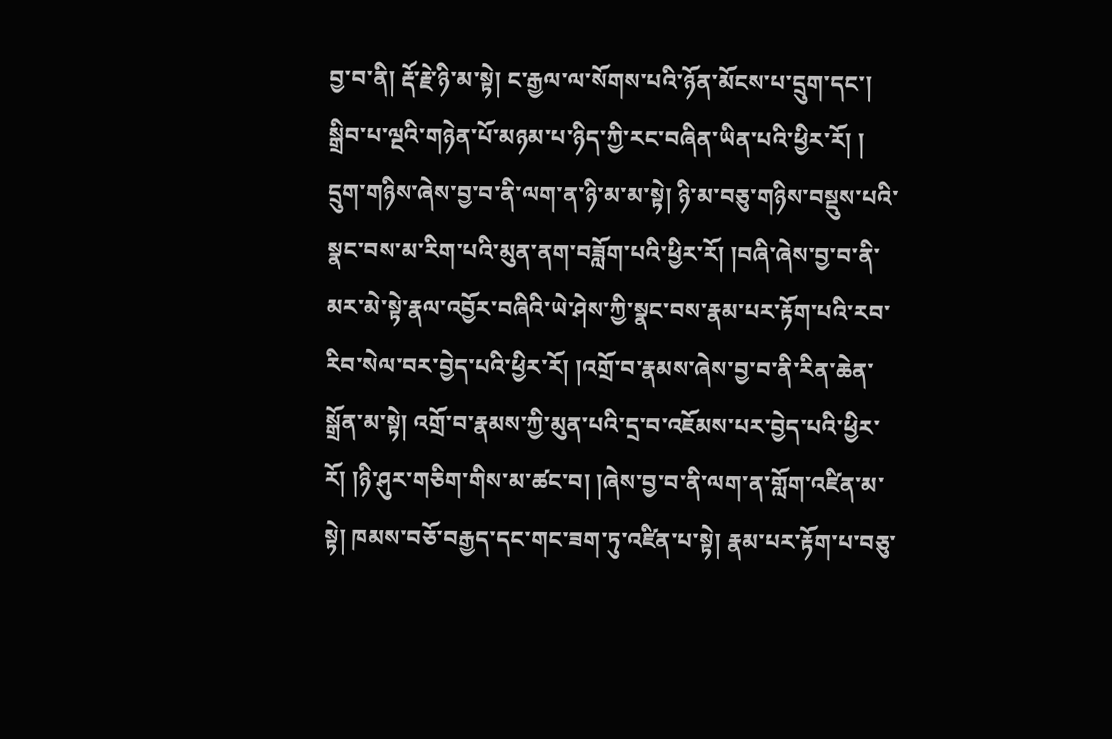བྱ་བ་ནི། རྡོ་རྗེ་ཉི་མ་སྟེ། ང་རྒྱལ་ལ་སོགས་པའི་ཉོན་མོངས་པ་དྲུག་དང་། སྒྲིབ་པ་ལྔའི་གཉེན་པོ་མཉམ་པ་ཉིད་ཀྱི་རང་བཞིན་ཡིན་པའི་ཕྱིར་རོ། ། དྲུག་གཉིས་ཞེས་བྱ་བ་ནི་ལག་ན་ཉི་མ་མ་སྟེ། ཉི་མ་བཅུ་གཉིས་བསྡུས་པའི་སྣང་བས་མ་རིག་པའི་མུན་ནག་བཟློག་པའི་ཕྱིར་རོ། །བཞི་ཞེས་བྱ་བ་ནི་མར་མེ་སྟེ་རྣལ་འབྱོར་བཞིའི་ཡེ་ཤེས་ཀྱི་སྣང་བས་རྣམ་པར་རྟོག་པའི་རབ་རིབ་སེལ་བར་བྱེད་པའི་ཕྱིར་རོ། །འགྲོ་བ་རྣམས་ཞེས་བྱ་བ་ནི་རིན་ཆེན་ སྒྲོན་མ་སྟེ། འགྲོ་བ་རྣམས་ཀྱི་མུན་པའི་དྲ་བ་འཇོམས་པར་བྱེད་པའི་ཕྱིར་རོ། །ཉི་ཤུར་གཅིག་གིས་མ་ཚང་བ། །ཞེས་བྱ་བ་ནི་ལག་ན་གློག་འཛིན་མ་སྟེ། ཁམས་བཅོ་བརྒྱད་དང་གང་ཟག་ཏུ་འཛིན་པ་སྟེ། རྣམ་པར་རྟོག་པ་བཅུ་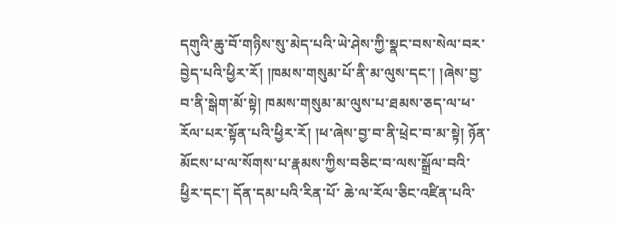དགུའི་ཆུ་བོ་གཉིས་སུ་མེད་པའི་ཡེ་ཤེས་ཀྱི་སྣང་བས་སེལ་བར་ བྱེད་པའི་ཕྱིར་རོ། །ཁམས་གསུམ་པོ་ནི་མ་ལུས་དང་། །ཞེས་བྱ་བ་ནི་སྒེག་མོ་སྟེ། ཁམས་གསུམ་མ་ལུས་པ་ཐམས་ཅད་ལ་ཕ་རོལ་པར་སྟོན་པའི་ཕྱིར་རོ། །ཕ་ཞེས་བྱ་བ་ནི་ཕྲེང་བ་མ་སྟེ། ཉོན་མོངས་པ་ལ་སོགས་པ་རྣམས་ཀྱིས་བཅིང་བ་ལས་སྒྲོལ་བའི་ཕྱིར་དང་། དོན་དམ་པའི་རིན་པོ་ ཆེ་ལ་རོལ་ཅིང་འཛིན་པའི་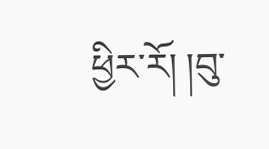ཕྱིར་རོ། །བུ་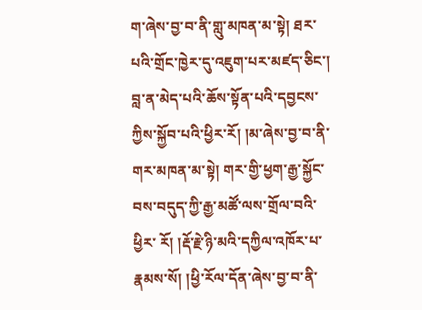ག་ཞེས་བྱ་བ་ནི་གླུ་མཁན་མ་སྟེ། ཐར་པའི་གྲོང་ཁྱེར་དུ་འཇུག་པར་མཛད་ཅིང་། བླ་ན་མེད་པའི་ཆོས་སྟོན་པའི་དབྱངས་ཀྱིས་སྐྱོབ་པའི་ཕྱིར་རོ། །མ་ཞེས་བྱ་བ་ནི་གར་མཁན་མ་སྟེ། གར་གྱི་ཕྱག་རྒྱ་སྐྱོང་བས་བདུད་ཀྱི་རྒྱ་མཚོ་ལས་གྲོལ་བའི་ཕྱིར་ རོ། །རྡོ་རྗེ་ཉི་མའི་དཀྱིལ་འཁོར་པ་རྣམས་སོ། །ཕྱི་རོལ་དོན་ཞེས་བྱ་བ་ནི་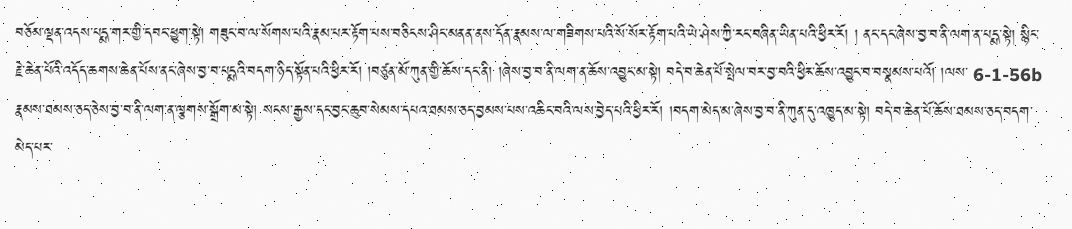བཅོམ་ལྡན་འདས་པདྨ་གར་གྱི་དབང་ཕྱུག་སྟེ། གཟུང་བ་ལ་སོགས་པའི་རྣམ་པར་རྟོག་པས་བཅིངས་ཤིང་མནན་ནས་དོན་རྣམས་ལ་གཟིགས་པའི་སོ་སོར་རྟོག་པའི་ཡེ་ཤེས་ཀྱི་རང་བཞིན་ཡིན་པའི་ཕྱིར་རོ། ། ནང་དང་ཞེས་བྱ་བ་ནི་ལག་ན་པདྨ་སྟེ། སྙིང་རྗེ་ཆེན་པོའི་འདོད་ཆགས་ཆེན་པོས་ནང་ཞེས་བྱ་བ་པདྨའི་བདག་ཉིད་སྟོན་པའི་ཕྱིར་རོ། །བཙུན་མོ་ཀུན་གྱི་ཆོས་དང་ནི། །ཞེས་བྱ་བ་ནི་ལག་ན་ཆོས་འབྱུང་མ་སྟེ། བདེ་བ་ཆེན་པོ་སྤེལ་བར་བྱ་བའི་ཕྱིར་ཆོས་འབྱུང་བ་བསྣམས་པའོ། །ལས་ 6-1-56b རྣམས་ཐམས་ཅད་ཅེས་བྱ་བ་ནི་ལག་ན་ལྕགས་སྒྲོག་མ་སྟེ། སངས་རྒྱས་དང་བྱང་ཆུབ་སེམས་དཔའ་ཐམས་ཅད་བྱམས་པས་འཆིང་བའི་ལས་བྱེད་པའི་ཕྱིར་རོ། །བདག་མེད་མ་ཞེས་བྱ་བ་ནི་ཀུན་དུ་འཁྱུད་མ་སྟེ། བདེ་བ་ཆེན་པོ་ཆོས་ཐམས་ཅད་བདག་མེད་པར་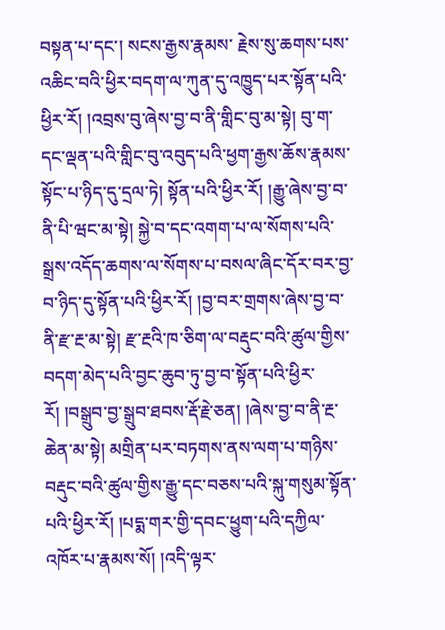བསྟན་པ་དང་། སངས་རྒྱས་རྣམས་ རྗེས་སུ་ཆགས་པས་འཆིང་བའི་ཕྱིར་བདག་ལ་ཀུན་དུ་འཁྱུད་པར་སྟོན་པའི་ཕྱིར་རོ། །འབྲས་བུ་ཞེས་བྱ་བ་ནི་གླིང་བུ་མ་སྟེ། བུ་ག་དང་ལྡན་པའི་གླིང་བུ་འབུད་པའི་ཕྱག་རྒྱས་ཆོས་རྣམས་སྟོང་པ་ཉིད་དུ་དྲལ་ཏེ། སྟོན་པའི་ཕྱིར་རོ། །རྒྱུ་ཞེས་བྱ་བ་ནི་པི་ཝང་མ་སྟེ། སྐྱེ་བ་དང་འགག་པ་ལ་སོགས་པའི་ སྒྲས་འདོད་ཆགས་ལ་སོགས་པ་བསལ་ཞིང་དོར་བར་བྱ་བ་ཉིད་དུ་སྟོན་པའི་ཕྱིར་རོ། །བྱ་བར་གྲགས་ཞེས་བྱ་བ་ནི་རྫ་རྔ་མ་སྟེ། རྫ་རྔའི་ཁ་ཅིག་ལ་བརྡུང་བའི་ཚུལ་གྱིས་བདག་མེད་པའི་བྱང་ཆུབ་ཏུ་བྱ་བ་སྟོན་པའི་ཕྱིར་རོ། །བསྒྲུབ་བྱ་སྒྲུབ་ཐབས་རྡོ་རྗེ་ཅན། །ཞེས་བྱ་བ་ནི་རྔ་ཆེན་མ་སྟེ། མགྲིན་པར་བཏགས་ནས་ལག་པ་གཉིས་བརྡུང་བའི་ཚུལ་གྱིས་རྒྱུ་དང་བཅས་པའི་སྐུ་གསུམ་སྟོན་པའི་ཕྱིར་རོ། །པདྨ་གར་གྱི་དབང་ཕྱུག་པའི་དཀྱིལ་འཁོར་པ་རྣམས་སོ། །འདི་ལྟར་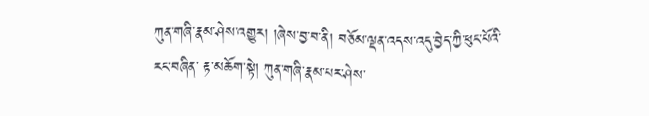ཀུན་གཞི་རྣམ་ཤེས་འགྱུར། །ཞེས་བྱ་བ་ནི། བཅོམ་ལྡན་འདས་འདུ་བྱེད་ཀྱི་ཕུང་པོའི་རང་བཞིན་ རྟ་མཆོག་སྟེ། ཀུན་གཞི་རྣམ་པར་ཤེས་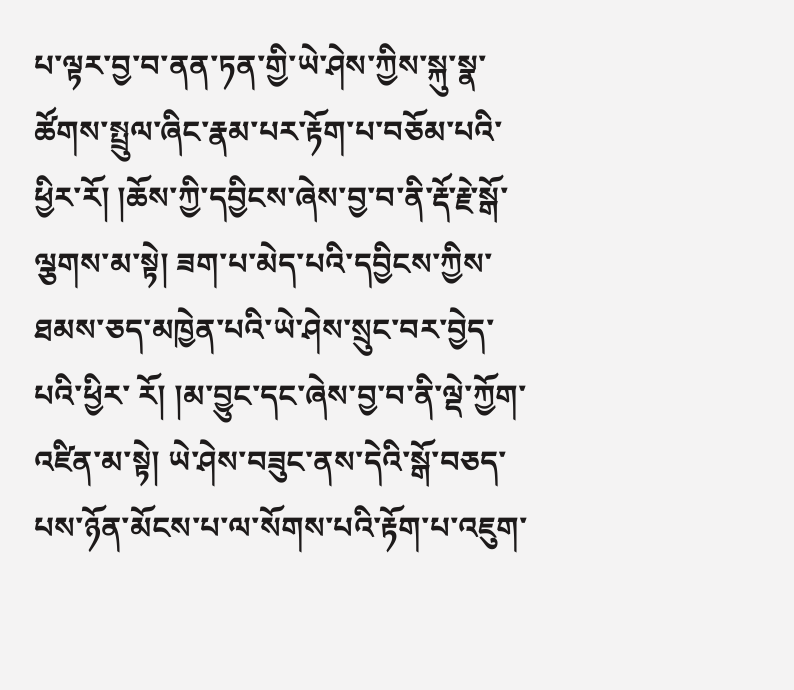པ་ལྟར་བྱ་བ་ནན་ཏན་གྱི་ཡེ་ཤེས་ཀྱིས་སྐུ་སྣ་ཚོགས་སྤྲུལ་ཞིང་རྣམ་པར་རྟོག་པ་བཅོམ་པའི་ཕྱིར་རོ། །ཆོས་ཀྱི་དབྱིངས་ཞེས་བྱ་བ་ནི་རྡོ་རྗེ་སྒོ་ལྕགས་མ་སྟེ། ཟག་པ་མེད་པའི་དབྱིངས་ཀྱིས་ཐམས་ཅད་མཁྱེན་པའི་ཡེ་ཤེས་སྲུང་བར་བྱེད་པའི་ཕྱིར་ རོ། །མ་བྱུང་དང་ཞེས་བྱ་བ་ནི་ལྡེ་ཀྱོག་འཛིན་མ་སྟེ། ཡེ་ཤེས་བཟུང་ནས་དེའི་སྒོ་བཅད་པས་ཉོན་མོངས་པ་ལ་སོགས་པའི་རྟོག་པ་འཇུག་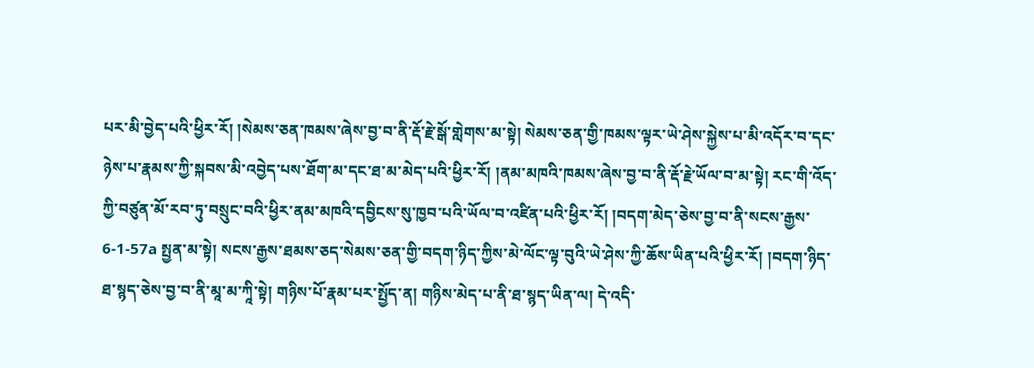པར་མི་བྱེད་པའི་ཕྱིར་རོ། །སེམས་ཅན་ཁམས་ཞེས་བྱ་བ་ནི་རྡོ་རྗེ་སྒོ་གླེགས་མ་སྟེ། སེམས་ཅན་གྱི་ཁམས་ལྟར་ཡེ་ཤེས་སྐྱེས་པ་མི་འདོར་བ་དང་ ཉེས་པ་རྣམས་ཀྱི་སྐབས་མི་འབྱེད་པས་ཐོག་མ་དང་ཐ་མ་མེད་པའི་ཕྱིར་རོ། །ནམ་མཁའི་ཁམས་ཞེས་བྱ་བ་ནི་རྡོ་རྗེ་ཡོལ་བ་མ་སྟེ། རང་གི་འོད་ཀྱི་བཙུན་མོ་རབ་ཏུ་བསྲུང་བའི་ཕྱིར་ནམ་མཁའི་དབྱིངས་སུ་ཁྱབ་པའི་ཡོལ་བ་འཛིན་པའི་ཕྱིར་རོ། །བདག་མེད་ཅེས་བྱ་བ་ནི་སངས་རྒྱས་ 6-1-57a སྤྱན་མ་སྟེ། སངས་རྒྱས་ཐམས་ཅད་སེམས་ཅན་གྱི་བདག་ཉིད་ཀྱིས་མེ་ལོང་ལྟ་བུའི་ཡེ་ཤེས་ཀྱི་ཆོས་ཡིན་པའི་ཕྱིར་རོ། །བདག་ཉིད་ཐ་སྙད་ཅེས་བྱ་བ་ནི་མཱ་མ་ཀཱི་སྟེ། གཉིས་པོ་རྣམ་པར་སྤྱོད་ན། གཉིས་མེད་པ་ནི་ཐ་སྙད་ཡིན་ལ། དེ་འདི་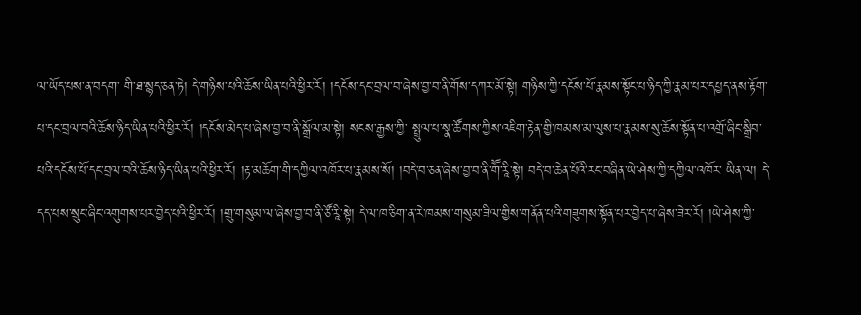ལ་ཡོད་པས་ན་བདག་ གི་ཐ་སྙད་ཅན་ཏེ། དེ་གཉིས་པའི་ཆོས་ཡིན་པའི་ཕྱིར་རོ། །དངོས་དང་བྲལ་བ་ཞེས་བྱ་བ་ནི་གོས་དཀར་མོ་སྟེ། གཉིས་ཀྱི་དངོས་པོ་རྣམས་སྟོང་པ་ཉིད་ཀྱི་རྣམ་པར་དཔྱད་ནས་རྟོག་པ་དང་བྲལ་བའི་ཆོས་ཉིད་ཡིན་པའི་ཕྱིར་རོ། །དངོས་མེད་པ་ཞེས་བྱ་བ་ནི་སྒྲོལ་མ་སྟེ། སངས་རྒྱས་ཀྱི་ སྤྲུལ་པ་སྣ་ཚོགས་ཀྱིས་འཇིག་རྟེན་གྱི་ཁམས་མ་ལུས་པ་རྣམས་སུ་ཆོས་སྟོན་པ་འགྲོ་ཞིང་སྒྲིབ་པའི་དངོས་པོ་དང་བྲལ་བའི་ཆོས་ཉིད་ཡིན་པའི་ཕྱིར་རོ། །རྟ་མཆོག་གི་དཀྱིལ་འཁོར་པ་རྣམས་སོ། །བདེ་བ་ཅན་ཞེས་བྱ་བ་ནི་གཽ་རཱི་སྟེ། བདེ་བ་ཆེན་པོའི་རང་བཞིན་ཡེ་ཤེས་ཀྱི་དཀྱིལ་འཁོར་ ཡིན་ལ། དེ་དད་པས་སྲུང་ཞིང་འགུགས་པར་བྱེད་པའི་ཕྱིར་རོ། །གྲུ་གསུམ་ལ་ཞེས་བྱ་བ་ནི་ཙོ་རཱི་སྟེ། དེ་ལ་ཁ་ཅིག་ན་རེ་ཁམས་གསུམ་ཟིལ་གྱིས་གནོན་པའི་གཟུགས་སྟོན་པར་བྱེད་པ་ཞེས་ཟེར་རོ། །ཡེ་ཤེས་ཀྱི་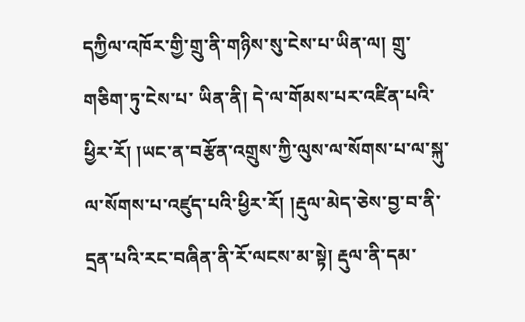དཀྱིལ་འཁོར་གྱི་གྲུ་ནི་གཉིས་སུ་ངེས་པ་ཡིན་ལ། གྲུ་གཅིག་ཏུ་ངེས་པ་ ཡིན་ནི། དེ་ལ་གོམས་པར་འཛིན་པའི་ཕྱིར་རོ། །ཡང་ན་བརྩོན་འགྲུས་ཀྱི་ལུས་ལ་སོགས་པ་ལ་སྐུ་ལ་སོགས་པ་འཛུད་པའི་ཕྱིར་རོ། །རྡུལ་མེད་ཅེས་བྱ་བ་ནི་དྲན་པའི་རང་བཞིན་ནི་རོ་ལངས་མ་སྟེ། རྡུལ་ནི་དམ་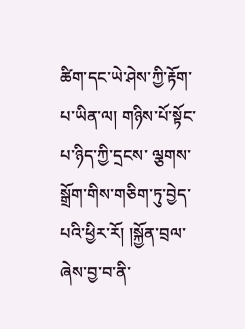ཚིག་དང་ཡེ་ཤེས་ཀྱི་རྟོག་པ་ཡིན་ལ། གཉིས་པོ་སྟོང་པ་ཉིད་ཀྱི་དྲངས་ ལྕགས་སྒྲོག་གིས་གཅིག་ཏུ་བྱེད་པའི་ཕྱིར་རོ། །སྐྱོན་བྲལ་ཞེས་བྱ་བ་ནི་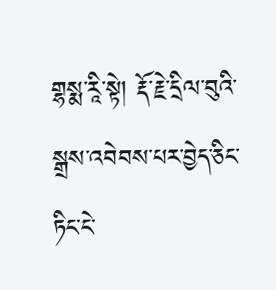གྷསྨ་རཱི་སྟེ། རྡོ་རྗེ་དྲིལ་བུའི་སྒྲས་འབེབས་པར་བྱེད་ཅིང་ཏིང་ངེ་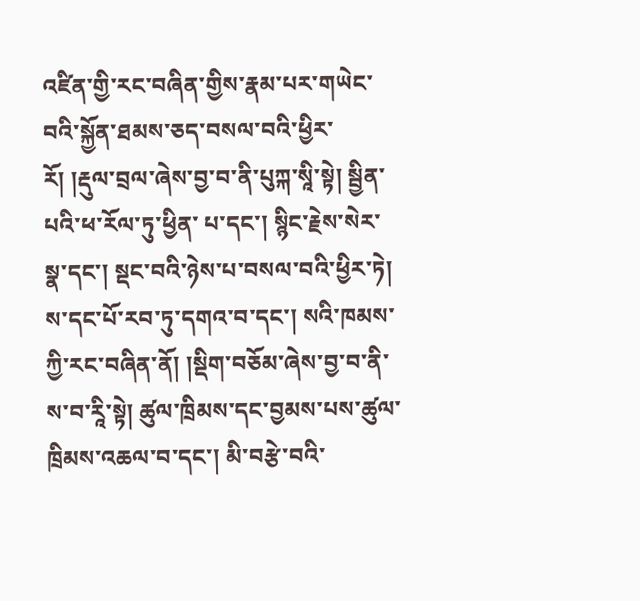འཛིན་གྱི་རང་བཞིན་གྱིས་རྣམ་པར་གཡེང་བའི་སྐྱོན་ཐམས་ཅད་བསལ་བའི་ཕྱིར་རོ། །རྡུལ་བྲལ་ཞེས་བྱ་བ་ནི་པུཀྐ་སཱི་སྟེ། སྦྱིན་པའི་ཕ་རོལ་ཏུ་ཕྱིན་ པ་དང་། སྙིང་རྗེས་སེར་སྣ་དང་། སྡང་བའི་ཉེས་པ་བསལ་བའི་ཕྱིར་ཏེ། ས་དང་པོ་རབ་ཏུ་དགའ་བ་དང་། སའི་ཁམས་ཀྱི་རང་བཞིན་ནོ། །སྡིག་བཅོམ་ཞེས་བྱ་བ་ནི་ས་བ་རཱི་སྟེ། ཚུལ་ཁྲིམས་དང་བྱམས་པས་ཚུལ་ཁྲིམས་འཆལ་བ་དང་། མི་བརྩེ་བའི་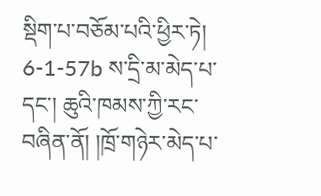སྡིག་པ་བཅོམ་པའི་ཕྱིར་ཏེ། 6-1-57b ས་དྲི་མ་མེད་པ་དང་། ཆུའི་ཁམས་ཀྱི་རང་བཞིན་ནོ། །ཁྲོ་གཉེར་མེད་པ་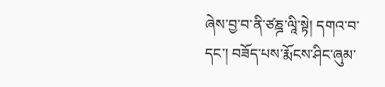ཞེས་བྱ་བ་ནི་ཙཎྜ་ལཱི་སྟེ། དགའ་བ་དང་། བཟོད་པས་རྨོངས་ཤིང་ཞུམ་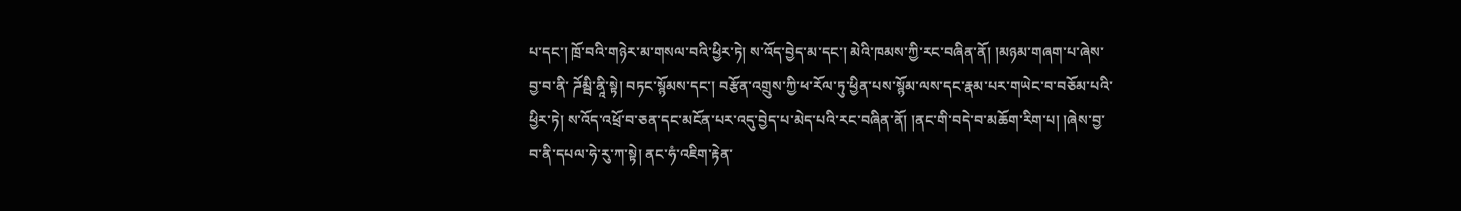པ་དང་། ཁྲོ་བའི་གཉེར་མ་གསལ་བའི་ཕྱིར་ཏེ། ས་འོད་བྱེད་མ་དང་། མེའི་ཁམས་ཀྱི་རང་བཞིན་ནོ། །མཉམ་གཞག་པ་ཞེས་བྱ་བ་ནི་ ཌོམྦི་ནཱི་སྟེ། བཏང་སྙོམས་དང་། བརྩོན་འགྲུས་ཀྱི་ཕ་རོལ་ཏུ་ཕྱིན་པས་སྙོམ་ལས་དང་རྣམ་པར་གཡེང་བ་བཅོམ་པའི་ཕྱིར་ཏེ། ས་འོད་འཕྲོ་བ་ཅན་དང་མངོན་པར་འདུ་བྱེད་པ་མེད་པའི་རང་བཞིན་ནོ། །ནང་གི་བདེ་བ་མཆོག་རིག་པ། །ཞེས་བྱ་བ་ནི་དཔལ་ཧེ་རུ་ཀ་སྟེ། ནང་ཧཾ་འཇིག་རྟེན་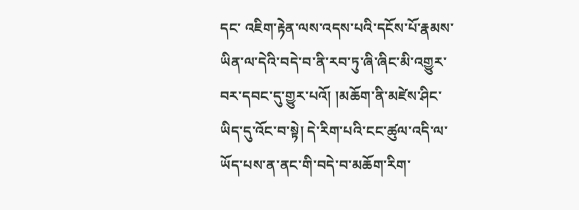དང་ འཇིག་རྟེན་ལས་འདས་པའི་དངོས་པོ་རྣམས་ཡིན་ལ་དེའི་བདེ་བ་ནི་རབ་ཏུ་ཞི་ཞིང་མི་འགྱུར་བར་དབང་དུ་གྱུར་པའོ། །མཆོག་ནི་མཛེས་ཤིང་ཡིད་དུ་འོང་བ་སྟེ། དེ་རིག་པའི་ངང་ཚུལ་འདི་ལ་ཡོད་པས་ན་ནང་གི་བདེ་བ་མཆོག་རིག་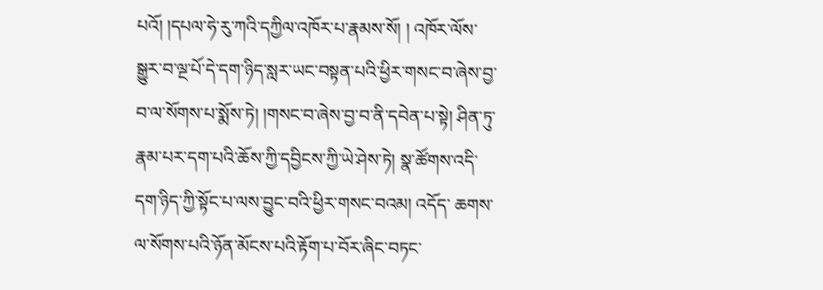པའོ། །དཔལ་ཧེ་རུ་ཀའི་དཀྱིལ་འཁོར་པ་རྣམས་སོ། ། འཁོར་ལོས་སྒྱུར་བ་ལྔ་པོ་དེ་དག་ཉིད་སླར་ཡང་བསྟན་པའི་ཕྱིར་གསང་བ་ཞེས་བྱ་བ་ལ་སོགས་པ་སྨོས་ཏེ། །གསང་བ་ཞེས་བྱ་བ་ནི་དབེན་པ་སྟེ། ཤིན་ཏུ་རྣམ་པར་དག་པའི་ཆོས་ཀྱི་དབྱིངས་ཀྱི་ཡེ་ཤེས་ཏེ། སྣ་ཚོགས་འདི་དག་ཉིད་ཀྱི་སྟོང་པ་ལས་བྱུང་བའི་ཕྱིར་གསང་བའམ། འདོད་ ཆགས་ལ་སོགས་པའི་ཉོན་མོངས་པའི་རྟོག་པ་བོར་ཞིང་བཏང་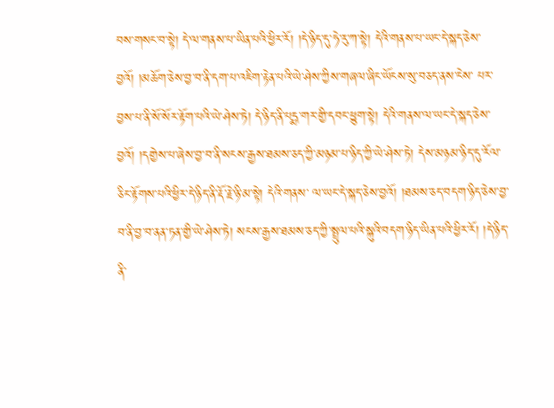བས་གསང་བ་སྟེ། དེ་ལ་གནས་པ་ཡིན་པའི་ཕྱིར་རོ། །དེ་ཉིད་དུ་ཧེ་རུ་ཀ་སྟེ། དེའི་གནས་པ་ཡང་དེ་སྐད་ཅེས་བྱའོ། །མཆོག་ཅེས་བྱ་བ་ནི་དག་པ་འཇིག་རྟེན་པའི་ཡེ་ཤེས་ཀྱིས་གཞལ་ཞིང་ཡོངས་སུ་བཅད་ནས་ངེས་ པར་བྱས་པ་ནི་སོ་སོར་རྟོག་པའི་ཡེ་ཤེས་ཏེ། དེ་ཉིད་ནི་པདྨ་གར་གྱི་དབང་ཕྱུག་སྟེ། དེའི་གནས་ལ་ཡང་དེ་སྐད་ཅེས་བྱའོ། །དགྱེས་པ་ཞེས་བྱ་བ་ནི་སངས་རྒྱས་ཐམས་ཅད་ཀྱི་མཉམ་པ་ཉིད་ཀྱི་ཡེ་ཤེས་ཏེ། དེས་མཉམ་ཉིད་དུ་རོལ་ཅིང་རྟོགས་པའི་ཕྱིར་དེ་ཉིད་ནི་རྡོ་རྗེ་ཉི་མ་སྟེ། དེའི་གནས་ ལ་ཡང་དེ་སྐད་ཅེས་བྱའོ། །ཐམས་ཅད་བདག་ཉིད་ཅེས་བྱ་བ་ནི་བྱ་བ་ནན་ཏན་གྱི་ཡེ་ཤེས་ཏེ། སངས་རྒྱས་ཐམས་ཅད་ཀྱི་སྤྲུལ་པའི་སྐུའི་བདག་ཉིད་ཡིན་པའི་ཕྱིར་རོ། །དེ་ཉིད་ནི་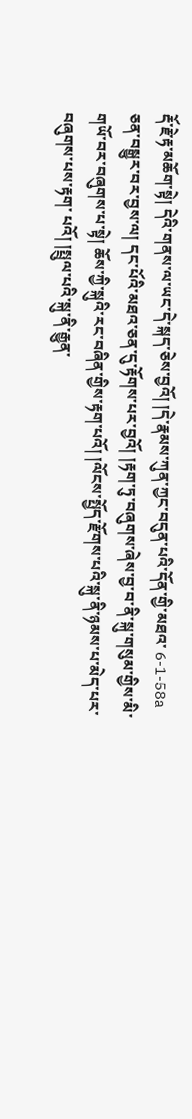རྡོ་རྗེ་རྟ་མཆོག་སྟེ། དེའི་གནས་ལ་ཡང་དེ་སྐད་ཅེས་བྱའོ། །དེ་རྣམས་ཀུན་ཀྱང་བདུན་པའི་དོན་གྱི་མཐའ་ 6-1-58a ཅན་བསྒྱུར་བར་བྱས་ལ། དང་པོའི་མཐའ་ཅན་དུ་རྟོགས་པར་བྱའོ། །རྟག་ཏུ་བཞུགས་ཞེས་བྱ་བ་ནི་སྐུ་གསུམ་གྱིས་མི་གཡོ་བར་བཞུགས་པ་སྟེ། ཆོས་ཀྱི་སྐུའི་རང་བཞིན་གྱིས་རྟག་པའོ། །ལོངས་སྤྱོད་རྫོགས་པའི་སྐུ་ནི་ཉམས་པ་མེད་པར་བཞུགས་པས་རྟག་ པའོ། །སྤྲུལ་པའི་སྐུ་ནི་རྒྱུན་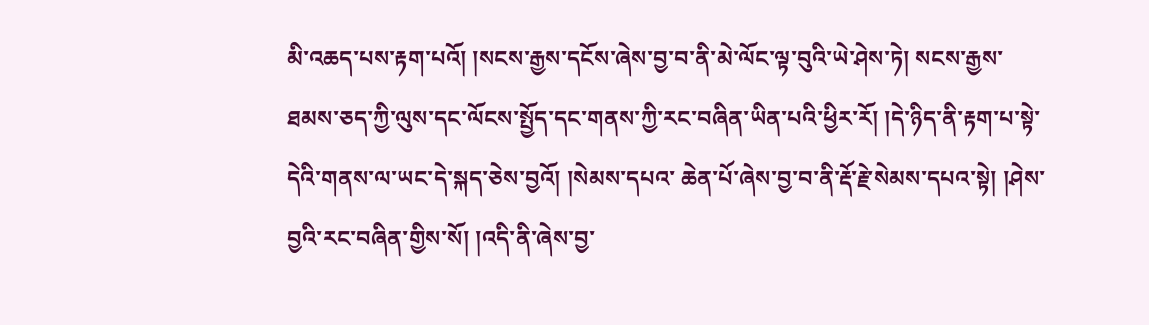མི་འཆད་པས་རྟག་པའོ། །སངས་རྒྱས་དངོས་ཞེས་བྱ་བ་ནི་མེ་ལོང་ལྟ་བུའི་ཡེ་ཤེས་ཏེ། སངས་རྒྱས་ཐམས་ཅད་ཀྱི་ལུས་དང་ལོངས་སྤྱོད་དང་གནས་ཀྱི་རང་བཞིན་ཡིན་པའི་ཕྱིར་རོ། །དེ་ཉིད་ནི་རྟག་པ་སྟེ་དེའི་གནས་ལ་ཡང་དེ་སྐད་ཅེས་བྱའོ། །སེམས་དཔའ་ ཆེན་པོ་ཞེས་བྱ་བ་ནི་རྡོ་རྗེ་སེམས་དཔའ་སྟེ། །ཤེས་བྱའི་རང་བཞིན་གྱིས་སོ། །འདི་ནི་ཞེས་བྱ་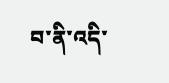བ་ནི་འདི་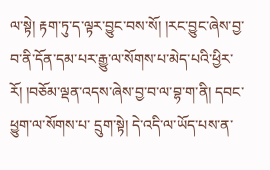ལ་སྟེ། རྟག་ཏུ་ད་ལྟར་བྱུང་བས་སོ། །རང་བྱུང་ཞེས་བྱ་བ་ནི་དོན་དམ་པར་རྒྱུ་ལ་སོགས་པ་མེད་པའི་ཕྱིར་རོ། །བཅོམ་ལྡན་འདས་ཞེས་བྱ་བ་ལ་བྷ་ག་ནི། དབང་ཕྱུག་ལ་སོགས་པ་ དྲུག་སྟེ། དེ་འདི་ལ་ཡོད་པས་ན་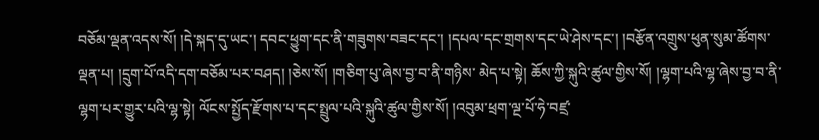བཅོམ་ལྡན་འདས་སོ། །དེ་སྐད་དུ་ཡང་། དབང་ཕྱུག་དང་ནི་གཟུགས་བཟང་དང་། །དཔལ་དང་གྲགས་དང་ཡེ་ཤེས་དང་། །བརྩོན་འགྲུས་ཕུན་སུམ་ཚོགས་ལྡན་པ། །དྲུག་པོ་འདི་དག་བཅོམ་པར་བཤད། །ཅེས་སོ། །གཅིག་པུ་ཞེས་བྱ་བ་ནི་གཉིས་ མེད་པ་སྟེ། ཆོས་ཀྱི་སྐུའི་ཚུལ་གྱིས་སོ། །ལྷག་པའི་ལྷ་ཞེས་བྱ་བ་ནི་ལྷག་པར་གྱུར་པའི་ལྷ་སྟེ། ལོངས་སྤྱོད་རྫོགས་པ་དང་སྤྲུལ་པའི་སྐུའི་ཚུལ་གྱིས་སོ། །འབུམ་ཕྲག་ལྔ་པོ་ཧེ་བཛྲ་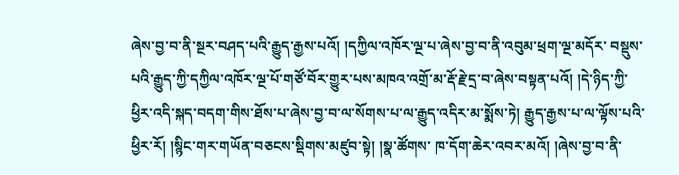ཞེས་བྱ་བ་ནི་སྔར་བཤད་པའི་རྒྱུད་རྒྱས་པའོ། །དཀྱིལ་འཁོར་ལྔ་པ་ཞེས་བྱ་བ་ནི་འབུམ་ཕྲག་ལྔ་མདོར་ བསྡུས་པའི་རྒྱུད་ཀྱི་དཀྱིལ་འཁོར་ལྔ་པོ་གཙོ་བོར་གྱུར་པས་མཁའ་འགྲོ་མ་རྡོ་རྗེ་དྲ་བ་ཞེས་བསྟན་པའོ། །དེ་ཉིད་ཀྱི་ཕྱིར་འདི་སྐད་བདག་གིས་ཐོས་པ་ཞེས་བྱ་བ་ལ་སོགས་པ་ལ་རྒྱུད་འདིར་མ་སྨོས་ཏེ། རྒྱུད་རྒྱས་པ་ལ་ལྟོས་པའི་ཕྱིར་རོ། །སྙིང་གར་གཡོན་བཅངས་སྡིགས་མཛུབ་སྟེ། །སྣ་ཚོགས་ ཁ་དོག་ཆེར་འབར་མའོ། །ཞེས་བྱ་བ་ནི་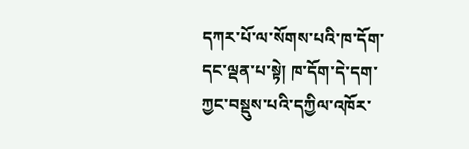དཀར་པོ་ལ་སོགས་པའི་ཁ་དོག་དང་ལྡན་པ་སྟེ། ཁ་དོག་དེ་དག་ཀྱང་བསྡུས་པའི་དཀྱིལ་འཁོར་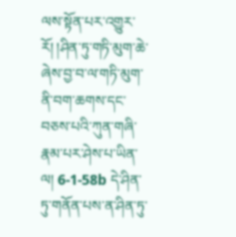ལས་སྟོན་པར་འགྱུར་རོ། །ཤིན་ཏུ་གཏི་མུག་ཆེ་ཞེས་བྱ་བ་ལ་གཏི་མུག་ནི་བག་ཆགས་དང་བཅས་པའི་ཀུན་གཞི་རྣམ་པར་ཤེས་པ་ཡིན་ལ། 6-1-58b དེ་ཤིན་ཏུ་གནོན་པས་ན་ཤིན་ཏུ་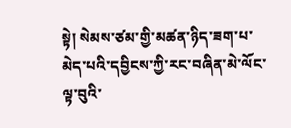སྟེ། སེམས་ཙམ་གྱི་མཚན་ཉིད་ཟག་པ་མེད་པའི་དབྱིངས་ཀྱི་རང་བཞིན་མེ་ལོང་ལྟ་བུའི་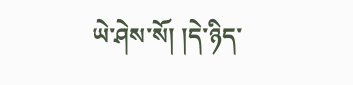ཡེ་ཤེས་སོ། །དེ་ཉིད་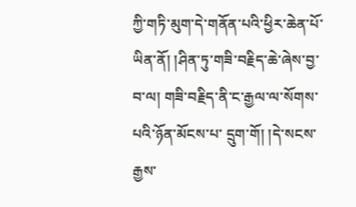ཀྱི་གཏི་མུག་དེ་གནོན་པའི་ཕྱིར་ཆེན་པོ་ཡིན་ནོ། །ཤིན་ཏུ་གཟི་བརྗིད་ཆེ་ཞེས་བྱ་བ་ལ། གཟི་བརྗིད་ནི་ང་རྒྱལ་ལ་སོགས་པའི་ཉོན་མོངས་པ་ དྲུག་གོ། །དེ་སངས་རྒྱས་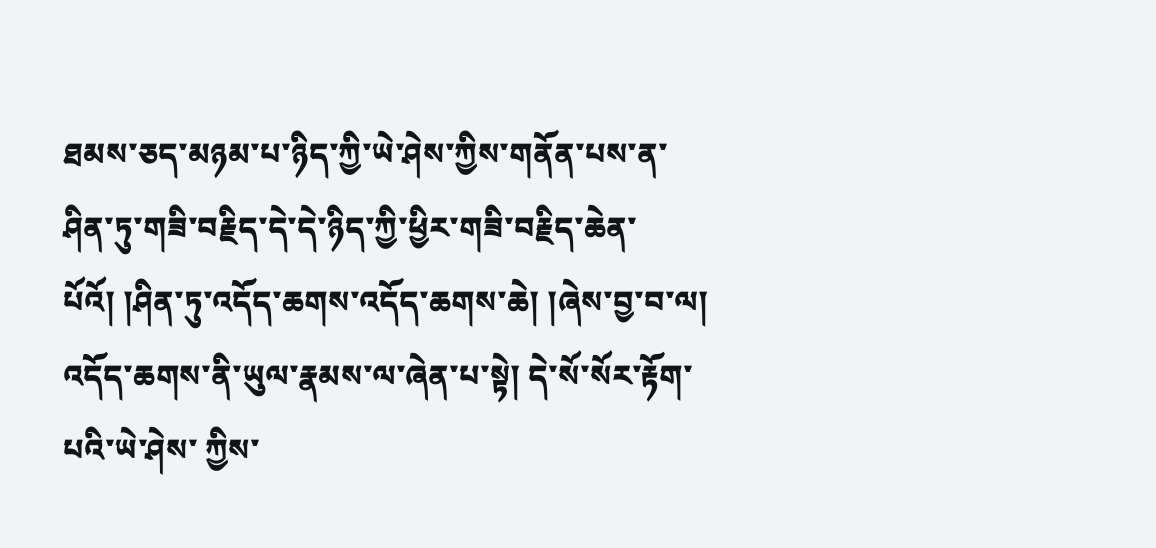ཐམས་ཅད་མཉམ་པ་ཉིད་ཀྱི་ཡེ་ཤེས་ཀྱིས་གནོན་པས་ན་ཤིན་ཏུ་གཟི་བརྗིད་དེ་དེ་ཉིད་ཀྱི་ཕྱིར་གཟི་བརྗིད་ཆེན་པོའོ། །ཤིན་ཏུ་འདོད་ཆགས་འདོད་ཆགས་ཆེ། །ཞེས་བྱ་བ་ལ། འདོད་ཆགས་ནི་ཡུལ་རྣམས་ལ་ཞེན་པ་སྟེ། དེ་སོ་སོར་རྟོག་པའི་ཡེ་ཤེས་ ཀྱིས་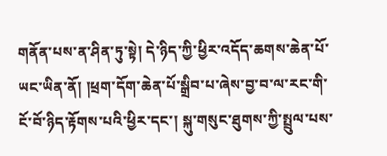གནོན་པས་ན་ཤིན་ཏུ་སྟེ། དེ་ཉིད་ཀྱི་ཕྱིར་འདོད་ཆགས་ཆེན་པོ་ཡང་ཡིན་ནོ། །ཕྲག་དོག་ཆེན་པོ་སྒྲིབ་པ་ཞེས་བྱ་བ་ལ་རང་གི་ངོ་བོ་ཉིད་རྟོགས་པའི་ཕྱིར་དང་། སྐུ་གསུང་ཐུགས་ཀྱི་སྤྲུལ་པས་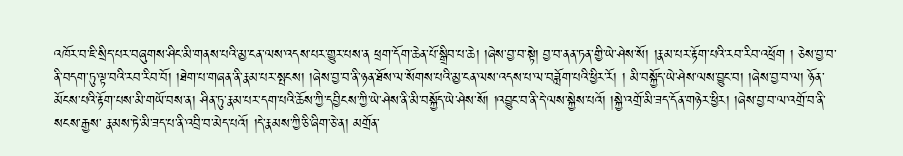འཁོར་བ་ཇི་སྲིད་པར་བཞུགས་ཤིང་མི་གནས་པའི་མྱ་ངན་ལས་འདས་པར་གྱུར་པས་ན ཕྲག་དོག་ཆེན་པོ་སྒྲིབ་པ་ཆེ། །ཞེས་བྱ་བ་སྟེ། བྱ་བ་ནན་ཏན་གྱི་ཡེ་ཤེས་སོ། །རྣམ་པར་རྟོག་པའི་རབ་རིབ་འཕྲོག ། ཅེས་བྱ་བ་ནི་བདག་ཏུ་ལྟ་བའི་རབ་རིབ་བོ། །ཐེག་པ་གཞན་ནི་རྣམ་པར་སྤངས། །ཞེས་བྱ་བ་ནི་ཉན་ཐོས་ལ་སོགས་པའི་མྱ་ངན་ལས་འདས་པ་ལ་བཟློག་པའི་ཕྱིར་རོ། ། མི་བསྐྱོད་ཡེ་ཤེས་ལས་བྱུང་བ། །ཞེས་བྱ་བ་ལ། ཉོན་མོངས་པའི་རྟོག་པས་མི་གཡོ་བས་ན། ཤིན་ཏུ་རྣམ་པར་དག་པའི་ཆོས་ཀྱི་དབྱིངས་ཀྱི་ཡེ་ཤེས་ནི་མི་བསྐྱོད་ཡེ་ཤེས་སོ། །འབྱུང་བ་ནི་དེ་ལས་སྐྱེས་པའོ། །སྐྱེ་འགྲོ་མི་ཟད་དོན་གཉེར་ཕྱིར། །ཞེས་བྱ་བ་ལ་འགྲོ་བ་ནི་སངས་རྒྱས་ རྣམས་ཏེ་མི་ཟད་པ་ནི་འབྲི་བ་མེད་པའོ། །དེ་རྣམས་ཀྱི་ཅི་ཞིག་ཅེ་ན། མགྲོན་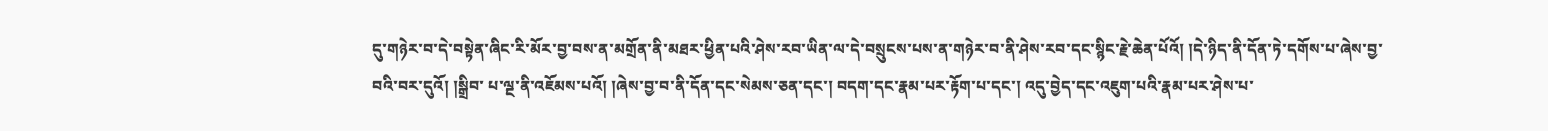དུ་གཉེར་བ་དེ་བསྟེན་ཞིང་རི་མོར་བྱ་བས་ན་མགྲོན་ནི་མཐར་ཕྱིན་པའི་ཤེས་རབ་ཡིན་ལ་དེ་བསྲུངས་པས་ན་གཉེར་བ་ནི་ཤེས་རབ་དང་སྙིང་རྗེ་ཆེན་པོའོ། །དེ་ཉིད་ནི་དོན་ཏེ་དགོས་པ་ཞེས་བྱ་བའི་བར་དུའོ། །སྒྲིབ་ པ་ལྔ་ནི་འཇོམས་པའོ། །ཞེས་བྱ་བ་ནི་དོན་དང་སེམས་ཅན་དང་། བདག་དང་རྣམ་པར་རྟོག་པ་དང་། འདུ་བྱེད་དང་འཇུག་པའི་རྣམ་པར་ཤེས་པ་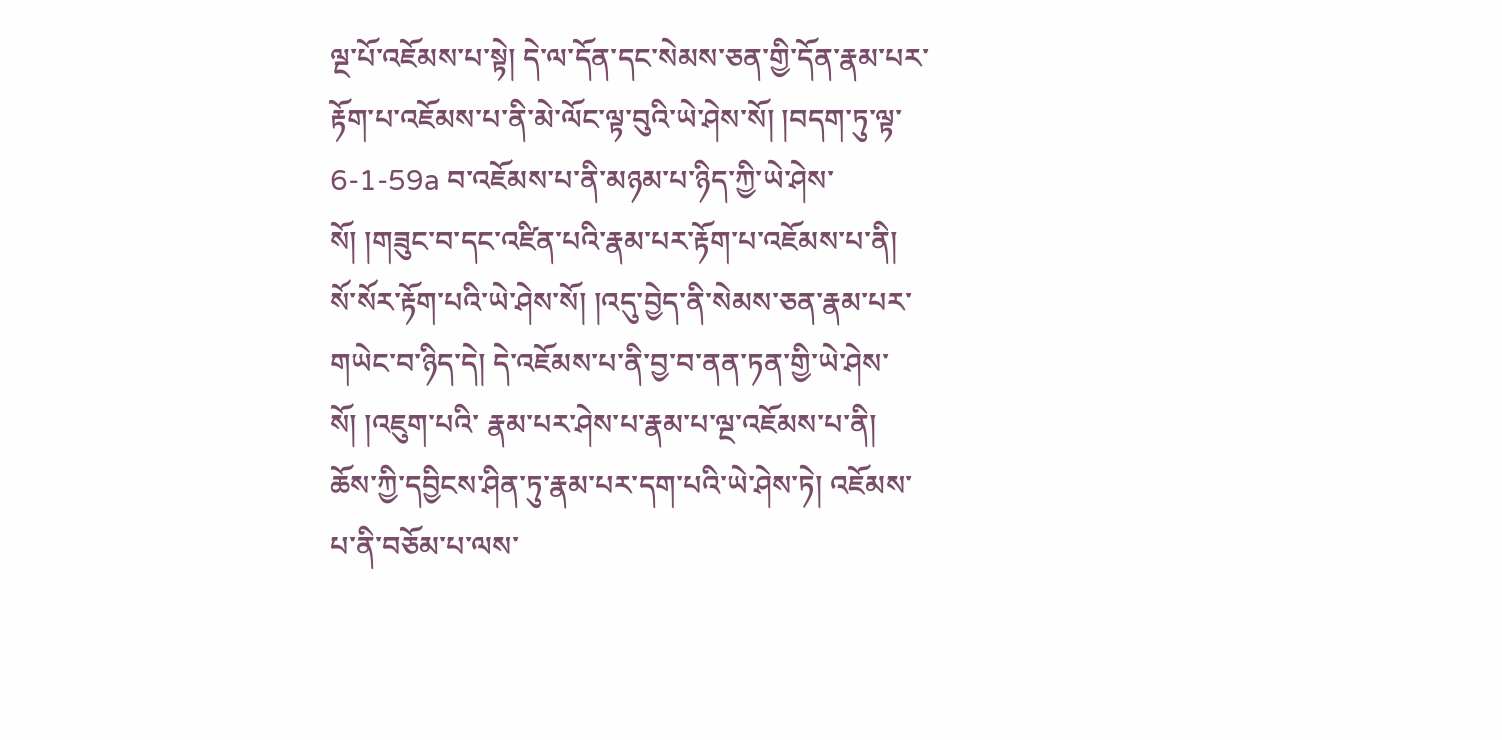ལྔ་པོ་འཇོམས་པ་སྟེ། དེ་ལ་དོན་དང་སེམས་ཅན་གྱི་དོན་རྣམ་པར་རྟོག་པ་འཇོམས་པ་ནི་མེ་ལོང་ལྟ་བུའི་ཡེ་ཤེས་སོ། །བདག་ཏུ་ལྟ་ 6-1-59a བ་འཇོམས་པ་ནི་མཉམ་པ་ཉིད་ཀྱི་ཡེ་ཤེས་སོ། །གཟུང་བ་དང་འཛིན་པའི་རྣམ་པར་རྟོག་པ་འཇོམས་པ་ནི། སོ་སོར་རྟོག་པའི་ཡེ་ཤེས་སོ། །འདུ་བྱེད་ནི་སེམས་ཅན་རྣམ་པར་གཡེང་བ་ཉིད་དེ། དེ་འཇོམས་པ་ནི་བྱ་བ་ནན་ཏན་གྱི་ཡེ་ཤེས་སོ། །འཇུག་པའི་ རྣམ་པར་ཤེས་པ་རྣམ་པ་ལྔ་འཇོམས་པ་ནི། ཆོས་ཀྱི་དབྱིངས་ཤིན་ཏུ་རྣམ་པར་དག་པའི་ཡེ་ཤེས་ཏེ། འཇོམས་པ་ནི་བཅོམ་པ་ལས་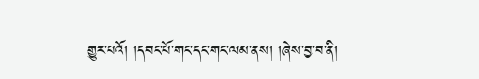གྱུར་པའོ། །དབང་པོ་གང་དང་གང་ལམ་ནས། །ཞེས་བྱ་བ་ནི།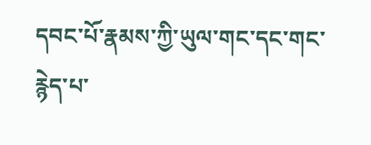དབང་པོ་རྣམས་ཀྱི་ཡུལ་གང་དང་གང་རྙེད་པ་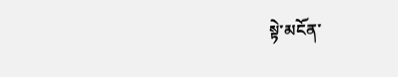སྟེ་མངོན་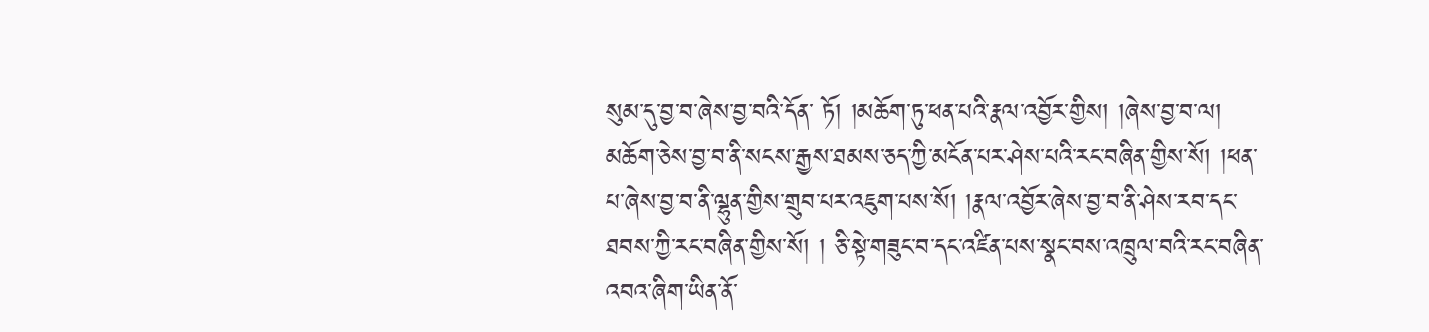སུམ་དུ་བྱ་བ་ཞེས་བྱ་བའི་དོན་ ཏོ། །མཆོག་ཏུ་ཕན་པའི་རྣལ་འབྱོར་གྱིས། །ཞེས་བྱ་བ་ལ། མཆོག་ཅེས་བྱ་བ་ནི་སངས་རྒྱས་ཐམས་ཅད་ཀྱི་མངོན་པར་ཤེས་པའི་རང་བཞིན་གྱིས་སོ། །ཕན་པ་ཞེས་བྱ་བ་ནི་ལྷུན་གྱིས་གྲུབ་པར་འཇུག་པས་སོ། །རྣལ་འབྱོར་ཞེས་བྱ་བ་ནི་ཤེས་རབ་དང་ཐབས་ཀྱི་རང་བཞིན་གྱིས་སོ། ། ཅི་སྟེ་གཟུང་བ་དང་འཛིན་པས་སྣང་བས་འཁྲུལ་བའི་རང་བཞིན་འབའ་ཞིག་ཡིན་ནོ་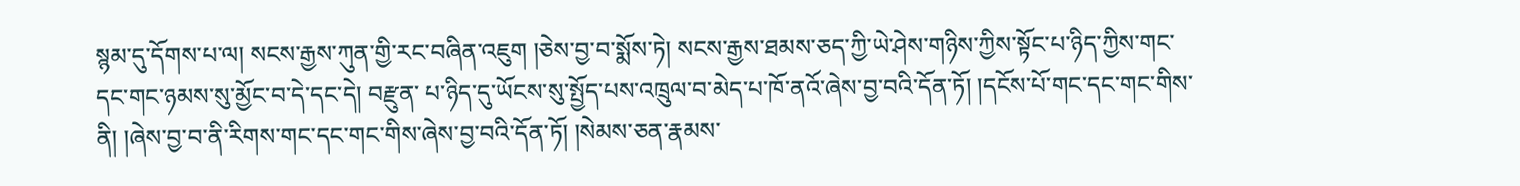སྙམ་དུ་དོགས་པ་ལ། སངས་རྒྱས་ཀུན་གྱི་རང་བཞིན་འཇུག །ཅེས་བྱ་བ་སྨོས་ཏེ། སངས་རྒྱས་ཐམས་ཅད་ཀྱི་ཡེ་ཤེས་གཉིས་ཀྱིས་སྟོང་པ་ཉིད་ཀྱིས་གང་དང་གང་ཉམས་སུ་མྱོང་བ་དེ་དང་དེ། བརྫུན་ པ་ཉིད་དུ་ཡོངས་སུ་སྤྱོད་པས་འཁྲུལ་བ་མེད་པ་ཁོ་ནའོ་ཞེས་བྱ་བའི་དོན་ཏོ། །དངོས་པོ་གང་དང་གང་གིས་ནི། །ཞེས་བྱ་བ་ནི་རིགས་གང་དང་གང་གིས་ཞེས་བྱ་བའི་དོན་ཏོ། །སེམས་ཅན་རྣམས་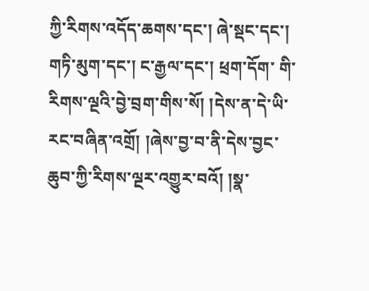ཀྱི་རིགས་འདོད་ཆགས་དང་། ཞེ་སྡང་དང་། གཏི་མུག་དང་། ང་རྒྱལ་དང་། ཕྲག་དོག་ གི་རིགས་ལྔའི་བྱེ་བྲག་གིས་སོ། །དེས་ན་དེ་ཡི་རང་བཞིན་འགྲོ། །ཞེས་བྱ་བ་ནི་དེས་བྱང་ཆུབ་ཀྱི་རིགས་ལྔར་འགྱུར་བའོ། །སྣ་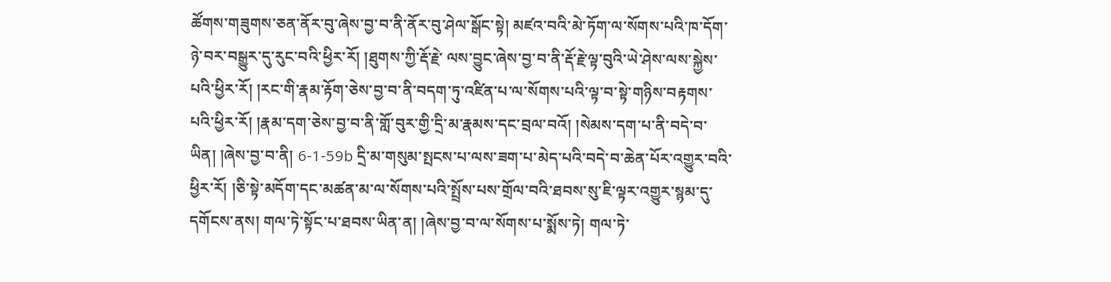ཚོགས་གཟུགས་ཅན་ནོར་བུ་ཞེས་བྱ་བ་ནི་ནོར་བུ་ཤེལ་སྒོང་སྟེ། མཛའ་བའི་མེ་ཏོག་ལ་སོགས་པའི་ཁ་དོག་ཉེ་བར་བསྒྱུར་དུ་རུང་བའི་ཕྱིར་རོ། །ཐུགས་ཀྱི་རྡོ་རྗེ་ ལས་བྱུང་ཞེས་བྱ་བ་ནི་རྡོ་རྗེ་ལྟ་བུའི་ཡེ་ཤེས་ལས་སྐྱེས་པའི་ཕྱིར་རོ། །རང་གི་རྣམ་རྟོག་ཅེས་བྱ་བ་ནི་བདག་ཏུ་འཛིན་པ་ལ་སོགས་པའི་ལྟ་བ་སྟེ་གཉིས་བརྟགས་པའི་ཕྱིར་རོ། །རྣམ་དག་ཅེས་བྱ་བ་ནི་གློ་བུར་གྱི་དྲི་མ་རྣམས་དང་བྲལ་བའོ། །སེམས་དག་པ་ནི་བདེ་བ་ཡིན། །ཞེས་བྱ་བ་ནི། 6-1-59b དྲི་མ་གསུམ་སྤངས་པ་ལས་ཟག་པ་མེད་པའི་བདེ་བ་ཆེན་པོར་འགྱུར་བའི་ཕྱིར་རོ། །ཅི་སྟེ་མདོག་དང་མཚན་མ་ལ་སོགས་པའི་སྤྲོས་པས་གྲོལ་བའི་ཐབས་སུ་ཇི་ལྟར་འགྱུར་སྙམ་དུ་དགོངས་ནས། གལ་ཏེ་སྟོང་པ་ཐབས་ཡིན་ན། །ཞེས་བྱ་བ་ལ་སོགས་པ་སྨོས་ཏེ། གལ་ཏེ་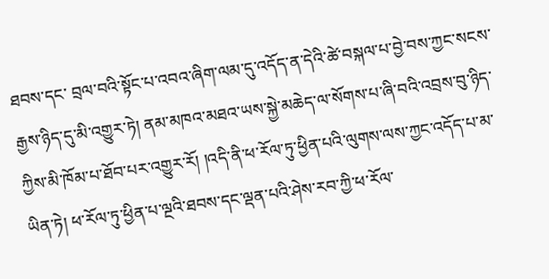ཐབས་དང་ བྲལ་བའི་སྟོང་པ་འབའ་ཞིག་ལམ་དུ་འདོད་ན་དེའི་ཚེ་བསྐལ་པ་བྱེ་བས་ཀྱང་སངས་རྒྱས་ཉིད་དུ་མི་འགྱུར་ཏེ། ནམ་མཁའ་མཐའ་ཡས་སྐྱེ་མཆེད་ལ་སོགས་པ་ཞི་བའི་འབྲས་བུ་ཉིད་ཀྱིས་མི་ཁོམ་པ་ཐོབ་པར་འགྱུར་རོ། །འདི་ནི་ཕ་རོལ་ཏུ་ཕྱིན་པའི་ལུགས་ལས་ཀྱང་འདོད་པ་མ་ཡིན་ཏེ། ཕ་རོལ་ཏུ་ཕྱིན་པ་ལྔའི་ཐབས་དང་ལྡན་པའི་ཤེས་རབ་ཀྱི་ཕ་རོལ་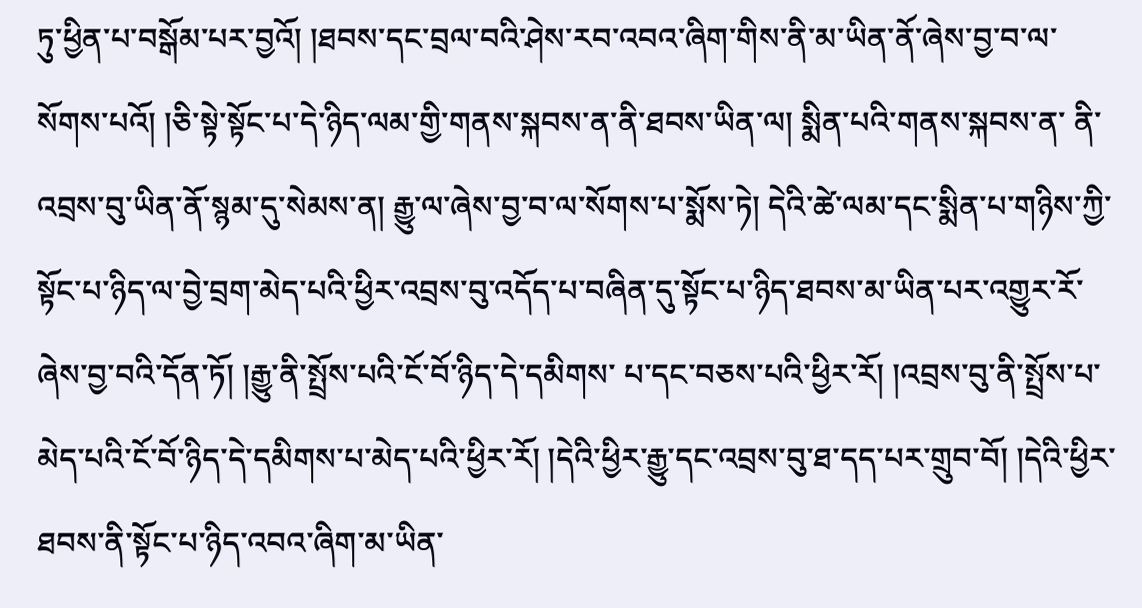ཏུ་ཕྱིན་པ་བསྒོམ་པར་བྱའོ། །ཐབས་དང་བྲལ་བའི་ཤེས་རབ་འབའ་ཞིག་གིས་ནི་མ་ཡིན་ནོ་ཞེས་བྱ་བ་ལ་སོགས་པའོ། །ཅི་སྟེ་སྟོང་པ་དེ་ཉིད་ལམ་གྱི་གནས་སྐབས་ན་ནི་ཐབས་ཡིན་ལ། སྨིན་པའི་གནས་སྐབས་ན་ ནི་འབྲས་བུ་ཡིན་ནོ་སྙམ་དུ་སེམས་ན། རྒྱུ་ལ་ཞེས་བྱ་བ་ལ་སོགས་པ་སྨོས་ཏེ། དེའི་ཚེ་ལམ་དང་སྨིན་པ་གཉིས་ཀྱི་སྟོང་པ་ཉིད་ལ་བྱེ་བྲག་མེད་པའི་ཕྱིར་འབྲས་བུ་འདོད་པ་བཞིན་དུ་སྟོང་པ་ཉིད་ཐབས་མ་ཡིན་པར་འགྱུར་རོ་ཞེས་བྱ་བའི་དོན་ཏོ། །རྒྱུ་ནི་སྤྲོས་པའི་ངོ་བོ་ཉིད་དེ་དམིགས་ པ་དང་བཅས་པའི་ཕྱིར་རོ། །འབྲས་བུ་ནི་སྤྲོས་པ་མེད་པའི་ངོ་བོ་ཉིད་དེ་དམིགས་པ་མེད་པའི་ཕྱིར་རོ། །དེའི་ཕྱིར་རྒྱུ་དང་འབྲས་བུ་ཐ་དད་པར་གྲུབ་བོ། །དེའི་ཕྱིར་ཐབས་ནི་སྟོང་པ་ཉིད་འབའ་ཞིག་མ་ཡིན་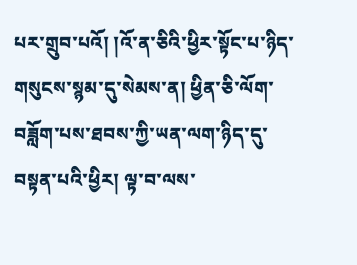པར་གྲུབ་པའོ། །འོ་ན་ཅིའི་ཕྱིར་སྟོང་པ་ཉིད་གསུངས་སྙམ་དུ་སེམས་ན། ཕྱིན་ཅི་ལོག་ བཟློག་པས་ཐབས་ཀྱི་ཡན་ལག་ཉིད་དུ་བསྟན་པའི་ཕྱིར། ལྟ་བ་ལས་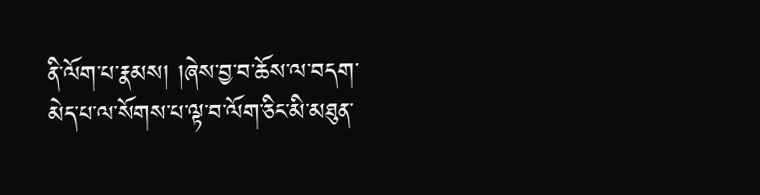ནི་ལོག་པ་རྣམས། །ཞེས་བྱ་བ་ཆོས་ལ་བདག་མེད་པ་ལ་སོགས་པ་ལྟ་བ་ལོག་ཅིང་མི་མཐུན་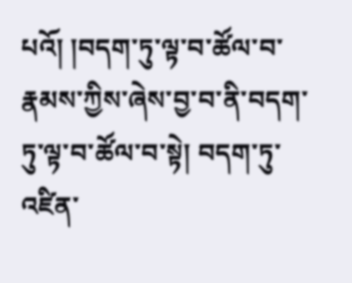པའོ། །བདག་ཏུ་ལྟ་བ་ཚོལ་བ་རྣམས་ཀྱིས་ཞེས་བྱ་བ་ནི་བདག་ཏུ་ལྟ་བ་ཚོལ་བ་སྟེ། བདག་ཏུ་འཛིན་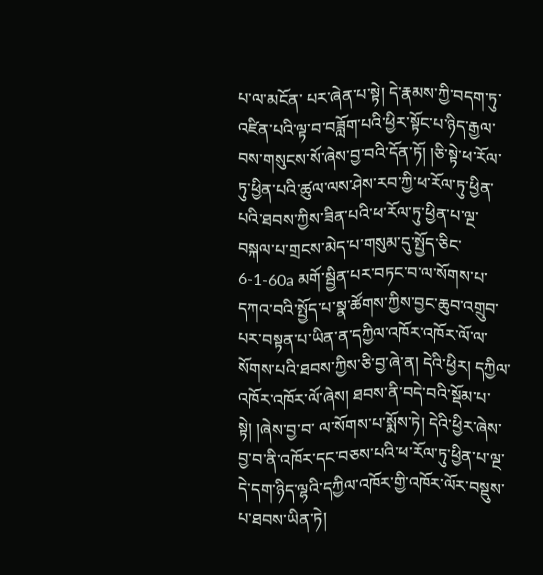པ་ལ་མངོན་ པར་ཞེན་པ་སྟེ། དེ་རྣམས་ཀྱི་བདག་ཏུ་འཛིན་པའི་ལྟ་བ་བཟློག་པའི་ཕྱིར་སྟོང་པ་ཉིད་རྒྱལ་བས་གསུངས་སོ་ཞེས་བྱ་བའི་དོན་ཏོ། །ཅི་སྟེ་ཕ་རོལ་ཏུ་ཕྱིན་པའི་ཚུལ་ལས་ཤེས་རབ་ཀྱི་ཕ་རོལ་ཏུ་ཕྱིན་པའི་ཐབས་ཀྱིས་ཟིན་པའི་ཕ་རོལ་ཏུ་ཕྱིན་པ་ལྔ་བསྐལ་པ་གྲངས་མེད་པ་གསུམ་དུ་སྤྱོད་ཅིང་ 6-1-60a མགོ་སྦྱིན་པར་བཏང་བ་ལ་སོགས་པ་དཀའ་བའི་སྤྱོད་པ་སྣ་ཚོགས་ཀྱིས་བྱང་ཆུབ་འགྲུབ་པར་བསྟན་པ་ཡིན་ན་དཀྱིལ་འཁོར་འཁོར་ལོ་ལ་སོགས་པའི་ཐབས་ཀྱིས་ཅི་བྱ་ཞེ་ན། དེའི་ཕྱིར། དཀྱིལ་འཁོར་འཁོར་ལོ་ཞེས། ཐབས་ནི་བདེ་བའི་སྡོམ་པ་སྟེ། །ཞེས་བྱ་བ་ ལ་སོགས་པ་སྨོས་ཏེ། དེའི་ཕྱིར་ཞེས་བྱ་བ་ནི་འཁོར་དང་བཅས་པའི་ཕ་རོལ་ཏུ་ཕྱིན་པ་ལྔ་དེ་དག་ཉིད་ལྷའི་དཀྱིལ་འཁོར་གྱི་འཁོར་ལོར་བསྡུས་པ་ཐབས་ཡིན་ཏེ།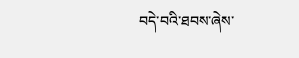བདེ་བའི་ཐབས་ཞེས་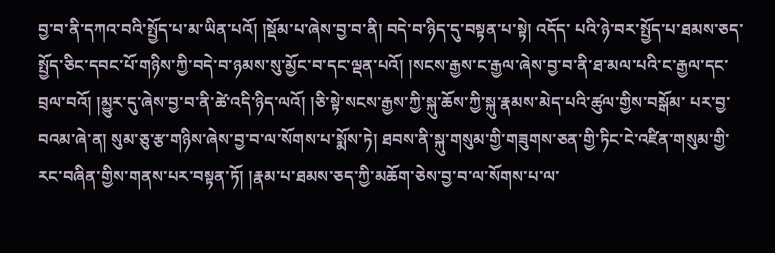བྱ་བ་ནི་དཀའ་བའི་སྤྱོད་པ་མ་ཡིན་པའོ། །སྡོམ་པ་ཞེས་བྱ་བ་ནི། བདེ་བ་ཉིད་དུ་བསྟན་པ་སྟེ། འདོད་ པའི་ཉེ་བར་སྤྱོད་པ་ཐམས་ཅད་སྤྱོད་ཅིང་དབང་པོ་གཉིས་ཀྱི་བདེ་བ་ཉམས་སུ་མྱོང་བ་དང་ལྡན་པའོ། །སངས་རྒྱས་ང་རྒྱལ་ཞེས་བྱ་བ་ནི་ཐ་མལ་པའི་ང་རྒྱལ་དང་བྲལ་བའོ། །མྱུར་དུ་ཞེས་བྱ་བ་ནི་ཚེ་འདི་ཉིད་ལའོ། །ཅི་སྟེ་སངས་རྒྱས་ཀྱི་སྐུ་ཆོས་ཀྱི་སྐུ་རྣམས་མེད་པའི་ཚུལ་གྱིས་བསྒོམ་ པར་བྱ་བའམ་ཞེ་ན། སུམ་ཅུ་རྩ་གཉིས་ཞེས་བྱ་བ་ལ་སོགས་པ་སྨོས་ཏེ། ཐབས་ནི་སྐུ་གསུམ་གྱི་གཟུགས་ཅན་གྱི་ཏིང་ངེ་འཛིན་གསུམ་གྱི་རང་བཞིན་གྱིས་གནས་པར་བསྟན་ཏོ། །རྣམ་པ་ཐམས་ཅད་ཀྱི་མཆོག་ཅེས་བྱ་བ་ལ་སོགས་པ་ལ་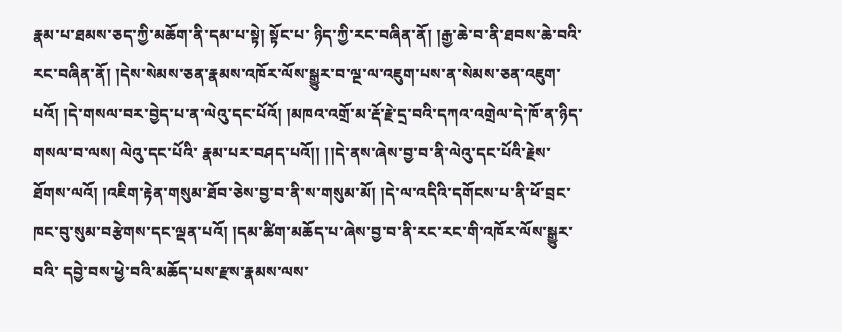རྣམ་པ་ཐམས་ཅད་ཀྱི་མཆོག་ནི་དམ་པ་སྟེ། སྟོང་པ་ ཉིད་ཀྱི་རང་བཞིན་ནོ། །རྒྱ་ཆེ་བ་ནི་ཐབས་ཆེ་བའི་རང་བཞིན་ནོ། །དེས་སེམས་ཅན་རྣམས་འཁོར་ལོས་སྒྱུར་བ་ལྔ་ལ་འཇུག་པས་ན་སེམས་ཅན་འཇུག་པའོ། །དེ་གསལ་བར་བྱེད་པ་ན་ལེའུ་དང་པོའོ། །མཁའ་འགྲོ་མ་རྡོ་རྗེ་དྲ་བའི་དཀའ་འགྲེལ་དེ་ཁོ་ན་ཉིད་གསལ་བ་ལས། ལེའུ་དང་པོའི་ རྣམ་པར་བཤད་པའོ།། །།དེ་ནས་ཞེས་བྱ་བ་ནི་ལེའུ་དང་པོའི་རྗེས་ཐོགས་ལའོ། །འཇིག་རྟེན་གསུམ་ཐོབ་ཅེས་བྱ་བ་ནི་ས་གསུམ་མོ། །དེ་ལ་འདིའི་དགོངས་པ་ནི་ཕོ་བྲང་ཁང་བུ་སུམ་བརྩེགས་དང་ལྡན་པའོ། །དམ་ཚིག་མཆོད་པ་ཞེས་བྱ་བ་ནི་རང་རང་གི་འཁོར་ལོས་སྒྱུར་བའི་ དབྱེ་བས་ཕྱེ་བའི་མཆོད་པས་རྫས་རྣམས་ལས་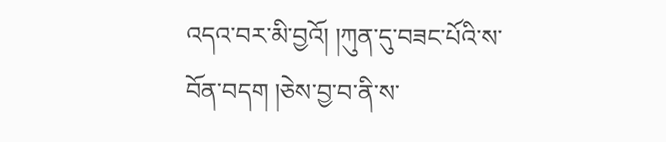འདའ་བར་མི་བྱའོ། །ཀུན་དུ་བཟང་པོའི་ས་བོན་བདག །ཅེས་བྱ་བ་ནི་ས་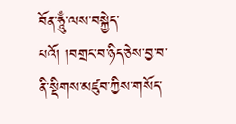བོན་ཧཱུྃ་ལས་བསྐྱེད་པའོ། །བགྲང་བ་ཉིད་ཅེས་བྱ་བ་ནི་སྡིགས་མཛུབ་ཀྱིས་གསོད་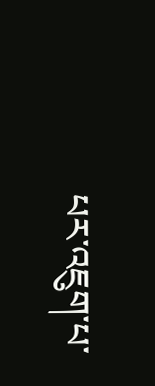པར་འཇུག་པ་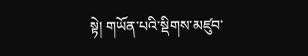སྟེ། གཡོན་པའི་སྡིགས་མཛུབ་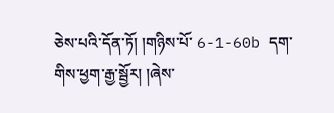ཅེས་པའི་དོན་ཏོ། །གཉིས་པོ་ 6-1-60b དག་གིས་ཕྱག་རྒྱ་སྦྱོར། །ཞེས་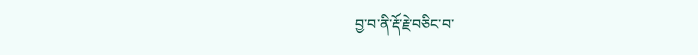བྱ་བ་ནི་རྡོ་རྗེ་བཅིང་བ་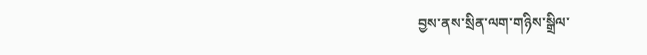བྱས་ནས་སྲིན་ལག་གཉིས་སྒྲིལ་